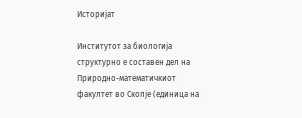Историјат

Институтот за биологија структурно е составен дел на Природно-математичкиот факултет во Скопје (единица на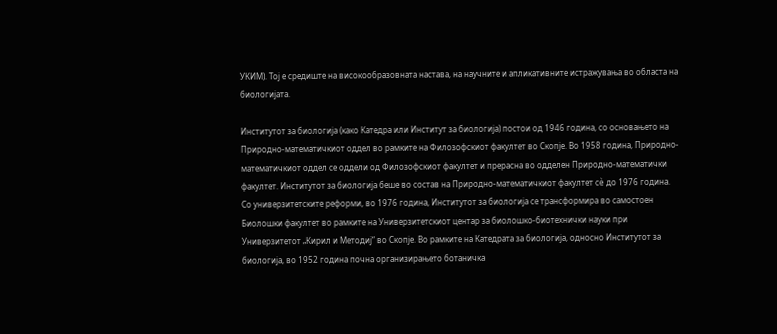УКИМ). Тој е средиште на високообразовната настава, на научните и апликативните истражувања во областа на биологијата.

Институтот за биологија (како Катедра или Институт за биологија) постои од 1946 година, со основањето на Природно-математичкиот оддел во рамките на Филозофскиот факултет во Скопје. Во 1958 година, Природно-математичкиот оддел се оддели од Филозофскиот факултет и прерасна во одделен Природно-математички факултет. Институтот за биологија беше во состав на Природно-математичкиот факултет сè до 1976 година. Со универзитетските реформи, во 1976 година, Институтот за биологија се трансформира во самостоен Биолошки факултет во рамките на Универзитетскиот центар за биолошко-биотехнички науки при Универзитетот „Кирил и Методиј“ во Скопје. Во рамките на Катедрата за биологија, односно Институтот за биологија, во 1952 година почна организирањето ботаничка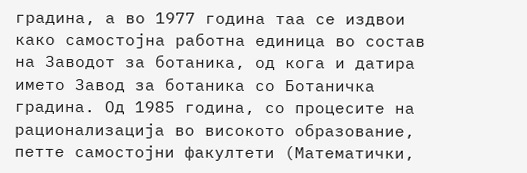градина, а во 1977 година таа се издвои како самостојна работна единица во состав на Заводот за ботаника, од кога и датира името Завод за ботаника со Ботаничка градина. Од 1985 година, со процесите на рационализација во високото образование, петте самостојни факултети (Математички,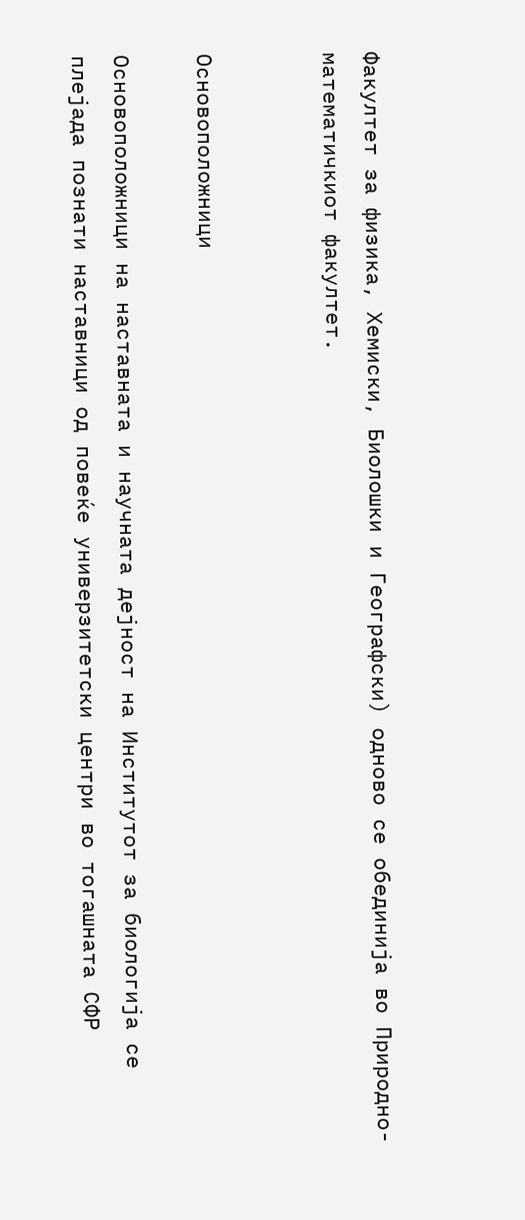Факултет за физика, Хемиски, Биолошки и Географски) одново се обединија во Природно-математичкиот факултет.


Основоположници

Основоположници на наставната и научната дејност на Институтот за биологија се плејада познати наставници од повеќе универзитетски центри во тогашната СФР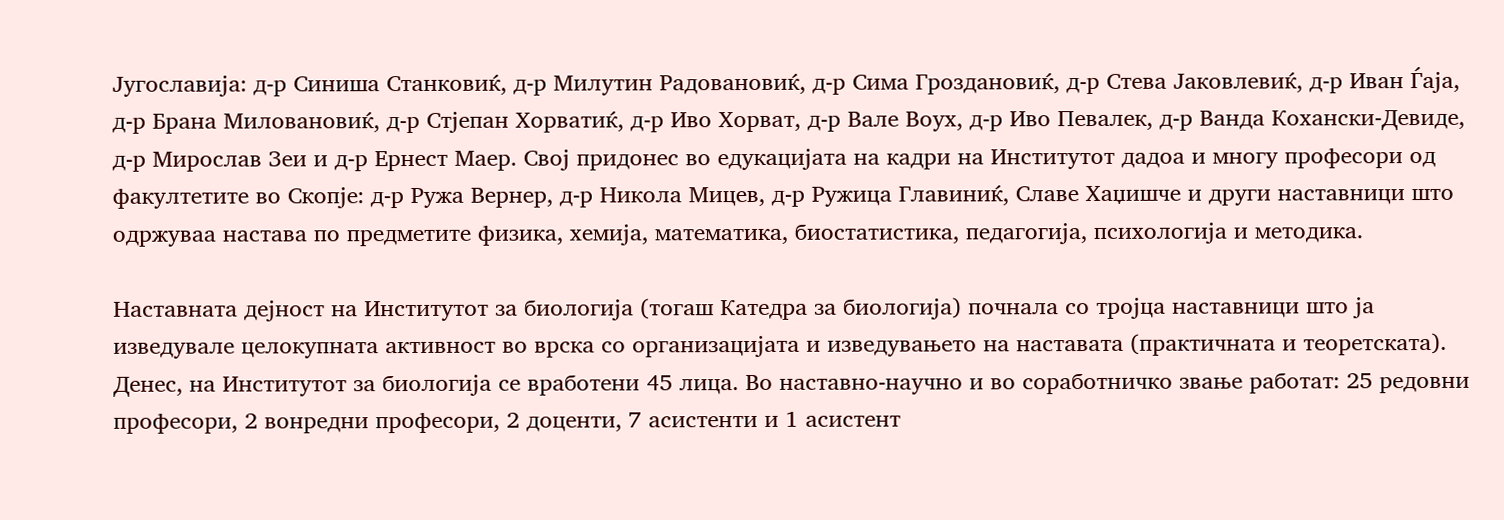Југославија: д-р Синиша Станковиќ, д-р Милутин Радовановиќ, д-р Сима Гроздановиќ, д-р Стева Јаковлевиќ, д-р Иван Ѓаја, д-р Брана Миловановиќ, д-р Стјепан Хорватиќ, д-р Иво Хорват, д-р Вале Воух, д-р Иво Певалек, д-р Ванда Кохански-Девиде, д-р Мирослав Зеи и д-р Ернест Маер. Свој придонес во едукацијата на кадри на Институтот дадоа и многу професори од факултетите во Скопје: д-р Ружа Вернер, д-р Никола Мицев, д-р Ружица Главиниќ, Славе Хаџишче и други наставници што одржуваа настава по предметите физика, хемија, математика, биостатистика, педагогија, психологија и методика.

Наставната дејност на Институтот за биологија (тогаш Катедра за биологија) почнала со тројца наставници што ја изведувале целокупната активност во врска со организацијата и изведувањето на наставата (практичната и теоретската). Денес, на Институтот за биологија се вработени 45 лица. Во наставно-научно и во соработничко звање работат: 25 редовни професори, 2 вонредни професори, 2 доценти, 7 асистенти и 1 асистент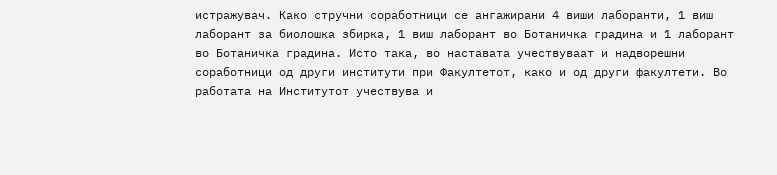истражувач. Како стручни соработници се ангажирани 4 виши лаборанти, 1 виш лаборант за биолошка збирка, 1 виш лаборант во Ботаничка градина и 1 лаборант во Ботаничка градина. Исто така, во наставата учествуваат и надворешни соработници од други институти при Факултетот, како и од други факултети. Во работата на Институтот учествува и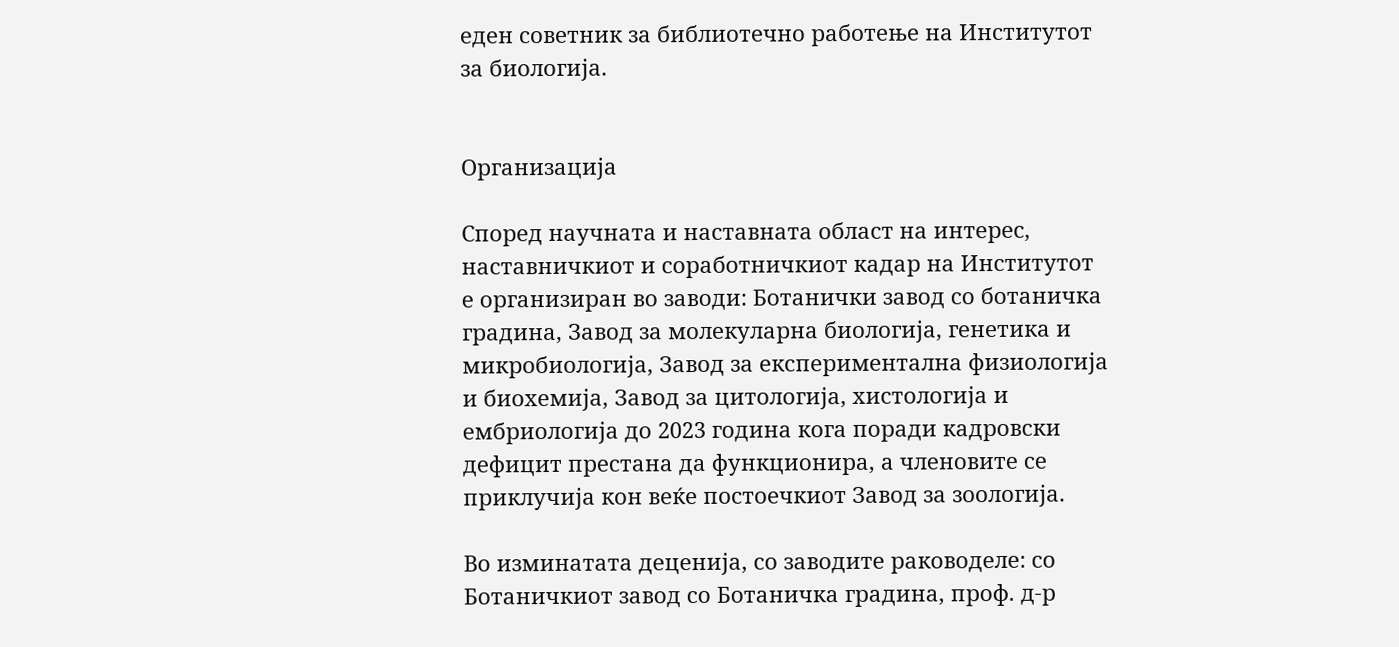еден советник за библиотечно работење на Институтот за биологија.


Организација

Според научната и наставната област на интерес, наставничкиот и соработничкиот кадар на Институтот е организиран во заводи: Ботанички завод со ботаничка градина, Завод за молекуларна биологија, генетика и микробиологија, Завод за експериментална физиологија и биохемија, Завод за цитологија, хистологија и ембриологија до 2023 година кога поради кадровски дефицит престана да функционира, а членовите се приклучија кон веќе постоечкиот Завод за зоологија.

Во изминатата деценија, со заводите раководеле: со Ботаничкиот завод со Ботаничка градина, проф. д-р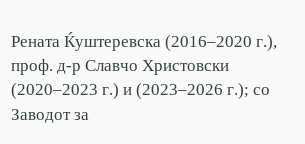Рената Ќуштеревска (2016‒2020 г.), проф. д-р Славчо Христовски (2020‒2023 г.) и (2023‒2026 г.); со Заводот за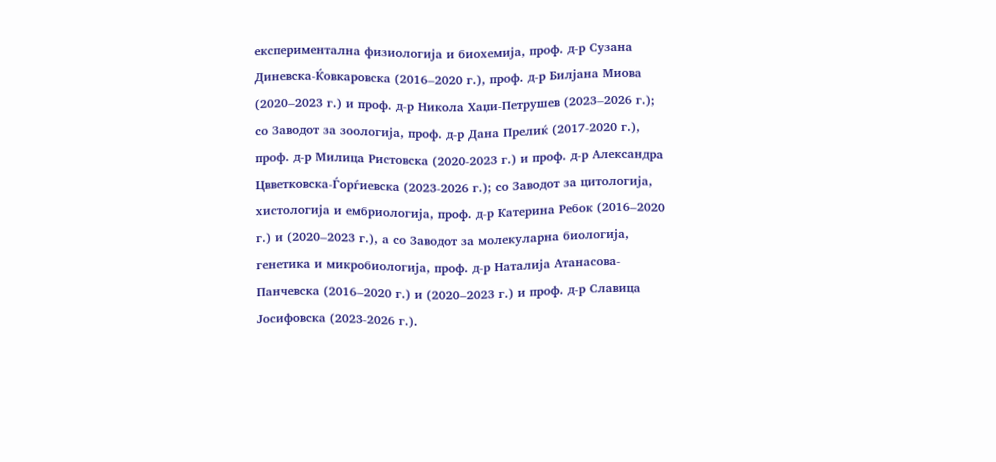експериментална физиологија и биохемија, проф. д-р Сузана Диневска-Ќовкаровска (2016‒2020 г.), проф. д-р Билјана Миова (2020‒2023 г.) и проф. д-р Никола Хаџи-Петрушев (2023‒2026 г.); со Заводот за зоологија, проф. д-р Дана Прелиќ (2017-2020 г.), проф. д-р Милица Ристовска (2020-2023 г.) и проф. д-р Александра Цвветковска-Ѓорѓиевска (2023-2026 г.); со Заводот за цитологија, хистологија и ембриологија, проф. д-р Катерина Ребок (2016‒2020 г.) и (2020‒2023 г.), а со Заводот за молекуларна биологија, генетика и микробиологија, проф. д-р Наталија Атанасова-Панчевска (2016‒2020 г.) и (2020‒2023 г.) и проф. д-р Славица Јосифовска (2023-2026 г.).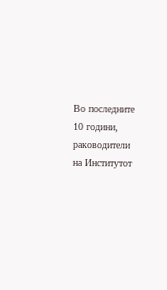Во последните 10 години, раководители на Институтот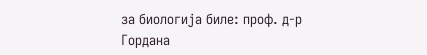за биологија биле: проф. д-р Гордана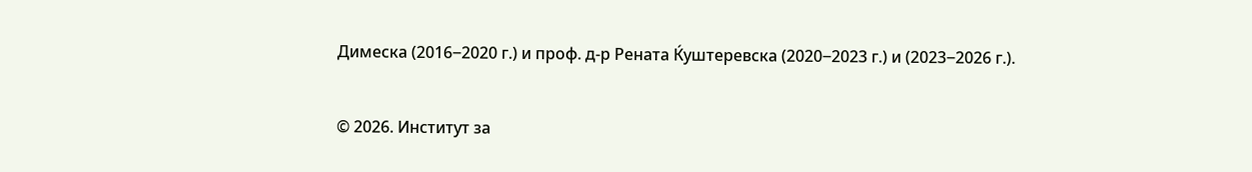Димеска (2016‒2020 г.) и проф. д-р Рената Ќуштеревска (2020‒2023 г.) и (2023‒2026 г.).


© 2026. Институт за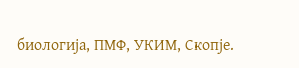биологија, ПМФ, УКИМ, Скопје.